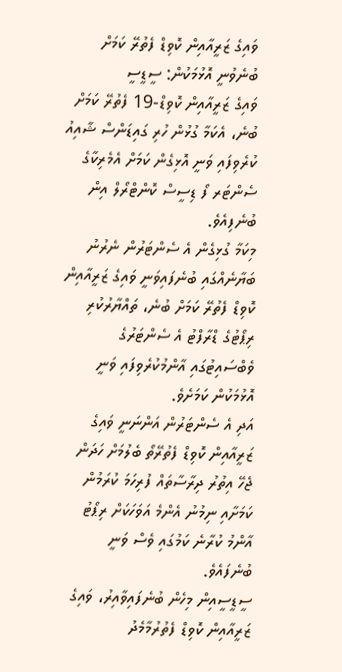ވައިގެ ޒަރީއާއިން ކޮވިޑް ފެތުރޭ ކަމަށް ބުނެވުނީ އޮޅުމަކުން: ސީޑީސީ
ވައިގެ ޒަރީއާއިން ކޮވިޑް-19 ފެތުރޭ ކަމަށް ބުނެ، އެކަމާ ގުޅުން ހުރި ގައިޑަންސް ޝާއިއު ކުރެވިފައި ވަނީ އޮޅިގެން ކަމަށް އެމެރިކާގެ ސެންޓަރ ފޯ ޑިސީސް ކޮންޓްރޯލް އިން ބުނެފިއެވެ.
މިކަމާ ގުޅިގެން އެ ސެންޓަރުން ނެރުނު ބަޔާނެއްގައި ބުނެފައިވަނީ ވައިގެ ޒަރީއާއިން ކޮވިޑް ފެތުރޭ ކަމަށް ބުނެ، ތައްޔާރުކުރި ރިޕޯޓުގެ ޑްރާފްޓު އެ ސެންޓަރުގެ ވެބްސައިޓުގައި އާންމުކުރެވިފައި ވަނީ އޮޅުމަކުން ކަމަށެވެ.
އަދި އެ ސެންޓަރުން އަންނަނީ ވައިގެ ޒަރީއާއިން ކޮވިޑް ފެތުރޭތޯ ބެލުމަށް ހަދަން ޖެހޭ އިތުރު ދިރާސާތައް ފުރިހަމަ ކުރަމުން ކަމަށާއި ނިމުނު އެންމެ އަވަހަކަށް ރިޕޯޓު އާންމު ކުރާނެ ކަމުގައި ވެސް ވަނީ ބުނެފައެވެ.
ސީޑީސީއިން މިހެން ބުނެފައިވާއިރު، ވައިގެ ޒަރީއާއިން ކޮވިޑް ފެތުރުމާމެދު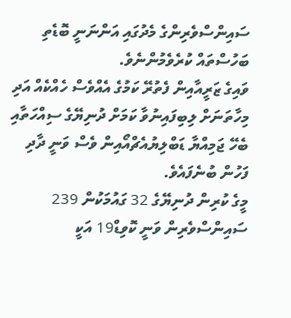ސައިންސްވެރިންގެ މެދުގައި އަންނަނީ ބޮޑެތި ބަހުސްތައް ކުރެވެމުންނެވެ.
ވައިގެ ޒަރީއާއިން ފެތުރޭ ކަމުގެ އެއްވެސް ހެއްކެއް އަދި މިހާތަނަށް ލިބިފައިނުވާ ކަމަށް ދުނިޔޭގެ ސިއްހަތާއި ބެހޭ ޖަމިއްޔާ ޑަބްލިޔުއެޗްއޯއިން ވެސް ވަނީ ދާދި ފަހުން ބުނެފައެވެ.
މީގެ ކުރިން ދުނިޔޭގެ 32 ގައުމަކުން 239 ސައިންސްވެރިން ވަނީ ކޮވިޑް19 އަކީ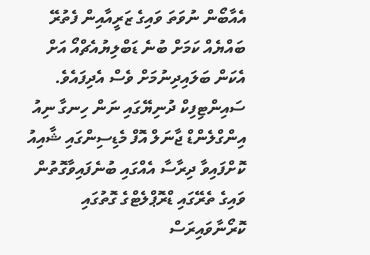އެއާބޯން ނުވަތަ ވައިގެ ޒަރީއާއިން ފެތުރޭ ބައްޔެއް ކަމަށް ބުނެ ޑަބްލިޔުއެޗްއޯ އަށް އެކަން ބަލައިދިނުމަށް ވެސް އެދިފައެވެ.
ސައިންޓިފިކް ދުނިޔޭގައި ނަން ހިނގާ ނިއު އިންގްލެންޑް ޖާނަލް އޮފް މެޑިސިންގައި ޝާއިއު ކޮށްފައިވާ ދިރާސާ އެއްގައި ބުނެފައިވާގޮތުން ވައިގެ ތެރޭގައި ޑްރޮޕްލެޓްގެ ގޮތުގައި ކޮރޯނާވައިރަސް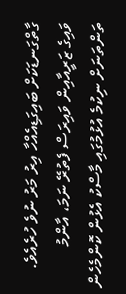ގާތްގަނޑަކަށް ބައިގަޑިއެއްހާ އިރު މަރު ނުވެ ހުރެއެވެ.
ވައިގެ ޒަރީއާއިން ވައިރަސް ފެތުރޭ ނަމަ، އާންމު ތަންތަނަށް ނިކުމެ އުޅުމުގައި މާސްކު އެޅުން ކޮންމެހެން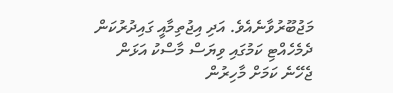މަޖުބޫރުވާނެއެވެ. އަދި އިޖުތިމާއީ ގައިދުރުކަން ދެމެހެއްޓި ކަމުގައި ވިޔަސް މާސްކު އަޅަން ޖެހޭނެ ކަމަށް މާހިރުން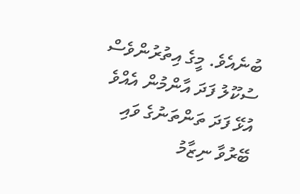ބުނެއެވެ. މީގެ އިތުރުންވެސް ސުކޫލު ފަދަ އާންމުން އެއްވެ އުޅޭ ފަދަ ތަންތަނުގެ ވައި ބޭރުވާ ނިޒާމު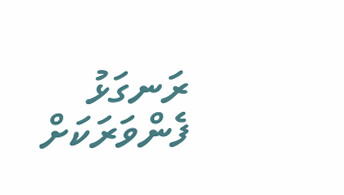ރަނގަޅު ފެންވަރަކަށް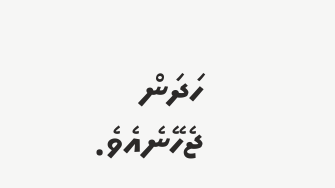ހަދަން ޖެހޭނެއެވެ.